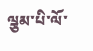ལྕམ་པི་ལོ་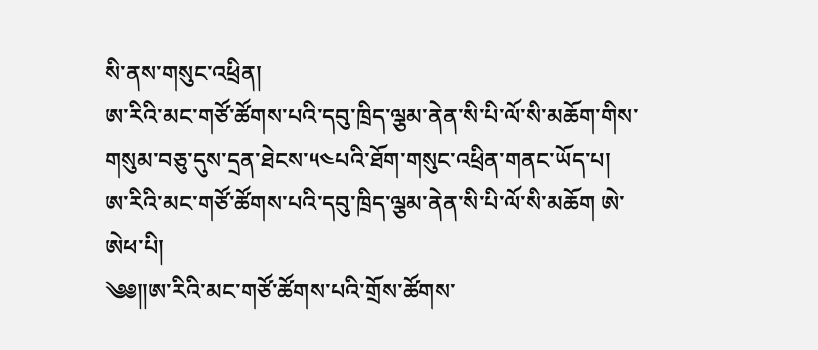སི་ནས་གསུང་འཕྲིན།
ཨ་རིའི་མང་གཙོ་ཚོགས་པའི་དབུ་ཁྲིད་ལྕམ་ནེན་སི་པི་ལོ་སི་མཆོག་གིས་གསུམ་བཅུ་དུས་དྲན་ཐེངས་༥༤པའི་ཐོག་གསུང་འཕྲིན་གནང་ཡོད་པ།
ཨ་རིའི་མང་གཙོ་ཚོགས་པའི་དབུ་ཁྲིད་ལྕམ་ནེན་སི་པི་ལོ་སི་མཆོག ཨེ་ཨེཕ་པི།
༄༅༎ཨ་རིའི་མང་གཙོ་ཚོགས་པའི་གྲོས་ཚོགས་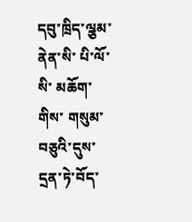དབུ་ཁྲིད་ལྕམ་ ནེན་སི་ པི་ལོ་སི་ མཆོག་གིས་ གསུམ་བཅུའི་དུས་དྲན་ཏེ་བོད་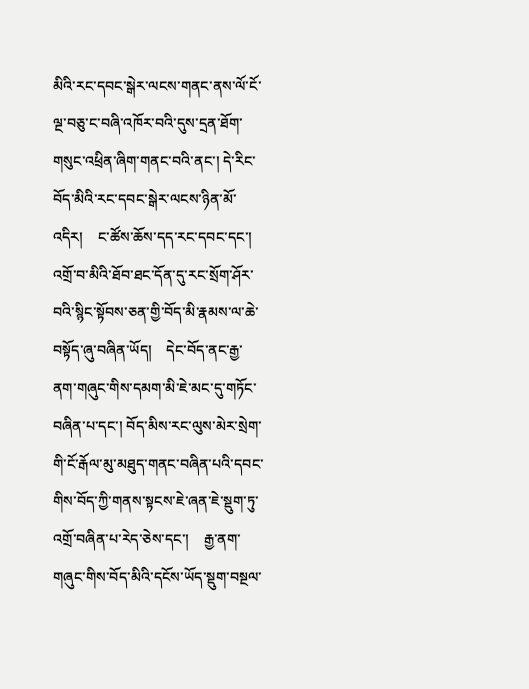མིའི་རང་དབང་སྒེར་ལངས་གནང་ནས་ལོ་ངོ་ལྔ་བཅུ་ང་བཞི་འཁོར་བའི་དུས་དྲན་ཐོག་གསུང་འཕྲིན་ཞིག་གནང་བའི་ནང་། དེ་རིང་བོད་མིའི་རང་དབང་སྒེར་ལངས་ཉིན་མོ་འདིར།    ང་ཚོས་ཆོས་དད་རང་དབང་དང་།    འགྲོ་བ་མིའི་ཐོབ་ཐང་དོན་དུ་རང་སྲོག་ཤོར་བའི་སྙིང་སྟོབས་ཅན་གྱི་བོད་མི་རྣམས་ལ་ཆེ་བསྟོད་ཞུ་བཞིན་ཡོད།    དེང་བོད་ནང་རྒྱ་ནག་གཞུང་གིས་དམག་མི་ཇེ་མང་དུ་གཏོང་བཞིན་པ་དང་། བོད་མིས་རང་ལུས་མེར་སྲེག་གི་ངོ་རྒོལ་མུ་མཐུད་གནང་བཞིན་པའི་དབང་གིས་བོད་ཀྱི་གནས་སྟངས་ཇེ་ཞན་ཇེ་སྡུག་ཏུ་འགྲོ་བཞིན་པ་རེད་ཅེས་དང་།    རྒྱ་ནག་གཞུང་གིས་བོད་མིའི་དངོས་ཡོད་སྡུག་བསྔལ་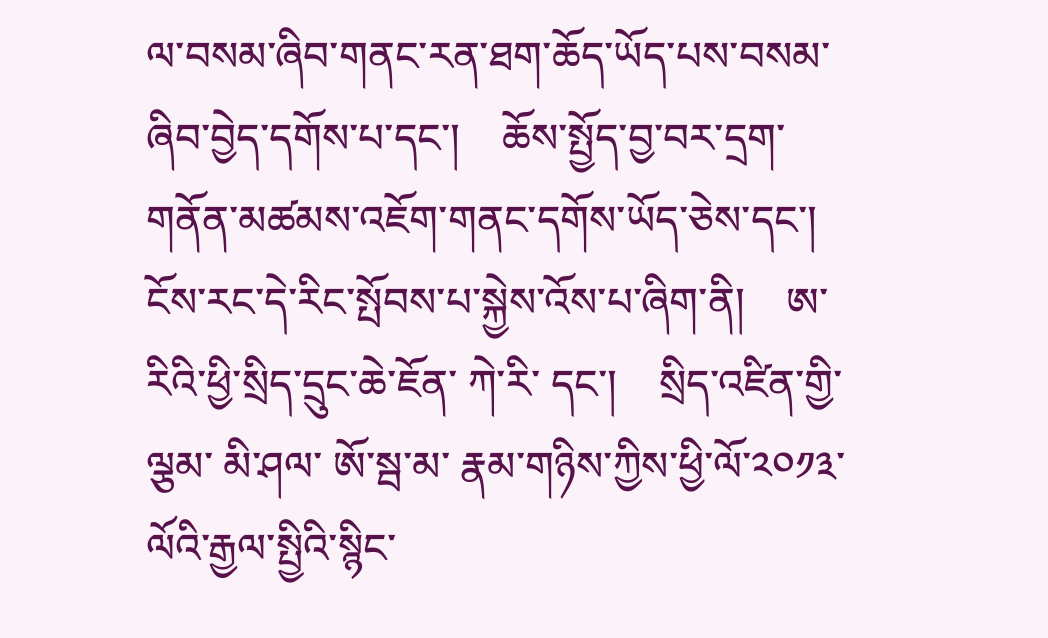ལ་བསམ་ཞིབ་གནང་རན་ཐག་ཆོད་ཡོད་པས་བསམ་ཞིབ་བྱེད་དགོས་པ་དང་།    ཆོས་སྤྱོད་བྱ་བར་དྲག་གནོན་མཚམས་འཇོག་གནང་དགོས་ཡོད་ཅེས་དང་།    ངོས་རང་དེ་རིང་སྤོབས་པ་སྐྱེས་འོས་པ་ཞིག་ནི།    ཨ་རིའི་ཕྱི་སྲིད་དྲུང་ཆེ་ཇོན་ ཀེ་རི་ དང་།    སྲིད་འཛིན་གྱི་ལྕམ་ མི་ཤལ་ ཨོ་སྦ་མ་ རྣམ་གཉིས་ཀྱིས་ཕྱི་ལོ་༢༠༡༣་ལོའི་རྒྱལ་སྤྱིའི་སྙིང་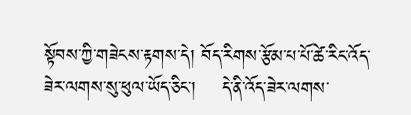སྟོབས་ཀྱི་གཟེངས་རྟགས་དེ། བོད་རིགས་རྩོམ་པ་པོ་ཚེ་རིང་འོད་ཟེར་ལགས་སུ་ཕུལ་ཡོད་ཅིང་།    དེ་ནི་འོད་ཟེར་ལགས་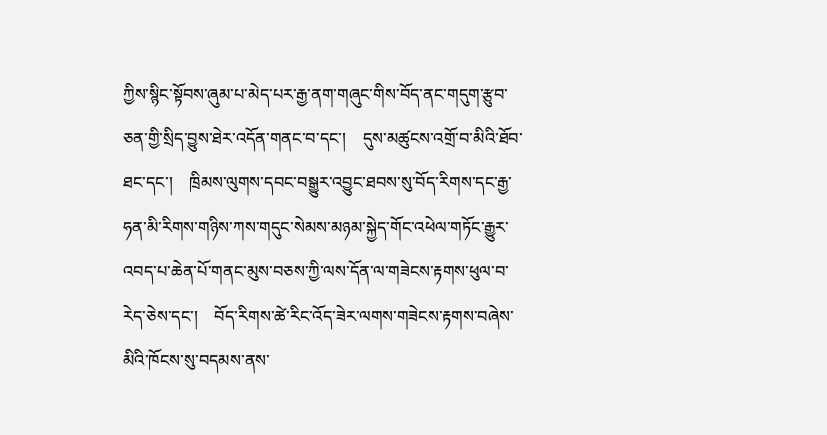ཀྱིས་སྙིང་སྟོབས་ཞུམ་པ་མེད་པར་རྒྱ་ནག་གཞུང་གིས་བོད་ནང་གདུག་རྩུབ་ཅན་གྱི་སྲིད་བྱུས་ཐེར་འདོན་གནང་བ་དང་།    དུས་མཚུངས་འགྲོ་བ་མིའི་ཐོབ་ཐང་དང་།    ཁྲིམས་ལུགས་དབང་བསྒྱུར་འབྱུང་ཐབས་སུ་བོད་རིགས་དང་རྒྱ་ཧན་མི་རིགས་གཉིས་ཀས་གདུང་སེམས་མཉམ་སྐྱེད་གོང་འཕེལ་གཏོང་རྒྱུར་འབད་པ་ཆེན་པོ་གནང་མུས་བཅས་ཀྱི་ལས་དོན་ལ་གཟེངས་རྟགས་ཕུལ་བ་རེད་ཅེས་དང་།    བོད་རིགས་ཚེ་རིང་འོད་ཟེར་ལགས་གཟེངས་རྟགས་བཞེས་མིའི་ཁོངས་སུ་བདམས་ནས་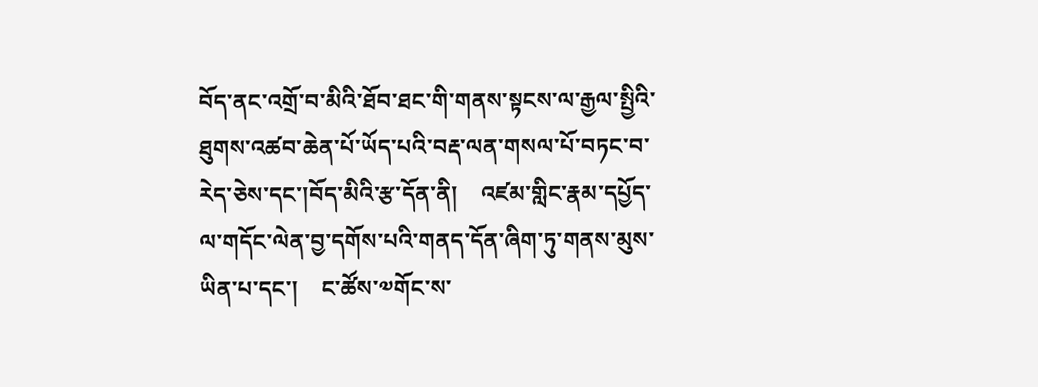བོད་ནང་འགྲོ་བ་མིའི་ཐོབ་ཐང་གི་གནས་སྟངས་ལ་རྒྱལ་སྤྱིའི་ཐུགས་འཚབ་ཆེན་པོ་ཡོད་པའི་བརྡ་ལན་གསལ་པོ་བཏང་བ་རེད་ཅེས་དང་།བོད་མིའི་རྩ་དོན་ནི།    འཛམ་གླིང་རྣམ་དཔྱོད་ལ་གདོང་ལེན་བྱ་དགོས་པའི་གནད་དོན་ཞིག་ཏུ་གནས་མུས་ཡིན་པ་དང་།    ང་ཚོས་༧གོང་ས་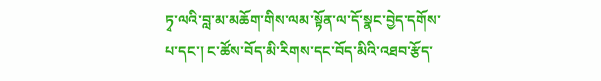ཏྭ་ལའི་བླ་མ་མཆོག་གིས་ལམ་སྟོན་ལ་དོ་སྣང་བྱེད་དགོས་པ་དང་། ང་ཚོས་བོད་མི་རིགས་དང་བོད་མིའི་འཐབ་རྩོད་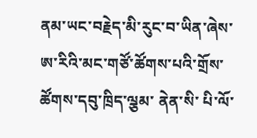ནམ་ཡང་བརྗེད་མི་རུང་བ་ཡིན་ཞེས་ཨ་རིའི་མང་གཙོ་ཚོགས་པའི་གྲོས་ཚོགས་དབུ་ཁྲིད་ལྕམ་ ནེན་སི་ པི་ལོ་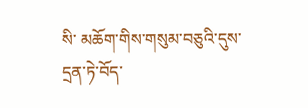སི་ མཆོག་གིས་གསུམ་བཅུའི་དུས་དྲན་ཏེ་བོད་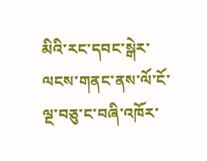མིའི་རང་དབང་སྒེར་ལངས་གནང་ནས་ལོ་ངོ་ལྔ་བཅུ་ང་བཞི་འཁོར་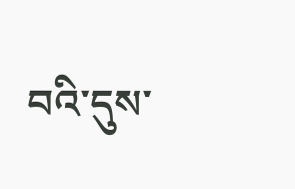བའི་དུས་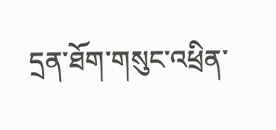དྲན་ཐོག་གསུང་འཕྲིན་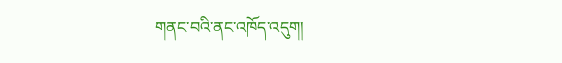གནང་བའི་ནང་འཁོད་འདུག།